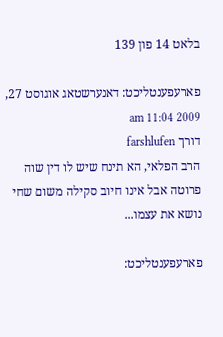בלאט 14 פון 139

פארעפענטליכט: דאנערשטאג אוגוסט 27, 2009 11:04 am
דורך farshlufen
הרב הפלאי, הא תינח שיש לו דין שוה פרוטה אבל אינו חיוב סקילה משום שחי נושא את עצמו...

פארעפענטליכט: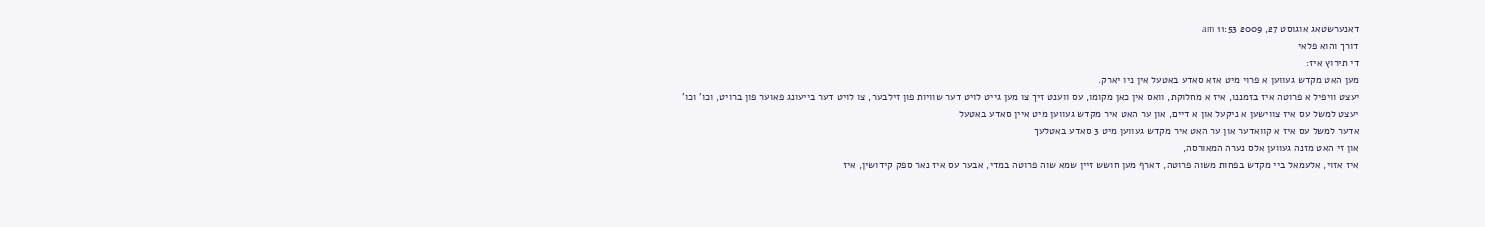דאנערשטאג אוגוסט 27, 2009 11:53 am
דורך והוא פלאי
די תירוץ איז:
מען האט מקדש געווען א פרוי מיט אזא סאדע באטעל אין ניו יארק.
יעצט וויפיל א פרוטה איז בזמננו, איז א מחלוקת, וואס אין כאן מקומו, עס ווענט זיך צו מען גייט לויט דער שוויות פון זילבער, צו לויט דער בייעונג פאוער פון ברויט, וכו' וכו'
יעצט למשל עס איז צווישען א ניקעל און א דיים, און ער האט איר מקדש געווען מיט איין סאדע באטעל
אדער למשל עס איז א קוואדער און ער האט איר מקדש געווען מיט 3 סאדע באטלעך
און זי האט מזנה געווען אלס נערה המאורסה,
איז אזוי, אלעמאל ביי מקדש בפחות משוה פרוטה, דארף מען חושש זיין שמא שוה פרוטה במדי, אבער עס איז נאר ספק קידושין, איז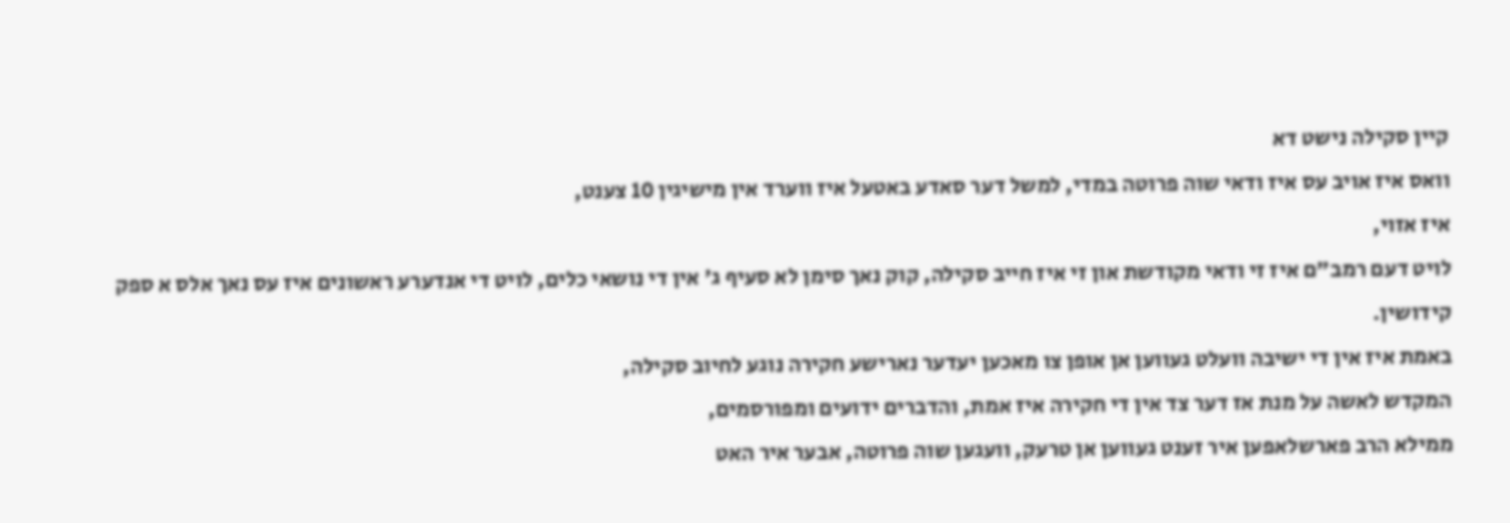קיין סקילה נישט דא
וואס איז אויב עס איז ודאי שוה פרוטה במדי, למשל דער סאדע באטעל איז ווערד אין מישיגין 10 צענט,
איז אזוי,
לויט דעם רמב"ם איז זי ודאי מקודשת און זי איז חייב סקילה, קוק נאך סימן לא סעיף ג' אין די נושאי כלים, לויט די אנדערע ראשונים איז עס נאך אלס א ספק קידושין.
באמת איז אין די ישיבה וועלט געווען אן אופן צו מאכען יעדער נארישע חקירה נוגע לחיוב סקילה,
המקדש לאשה על מנת אז דער צד אין די חקירה איז אמת, והדברים ידועים ומפורסמים,
ממילא הרב פארשלאפען איר זענט געווען אן טרעק, וועגען שוה פרוטה, אבער איר האט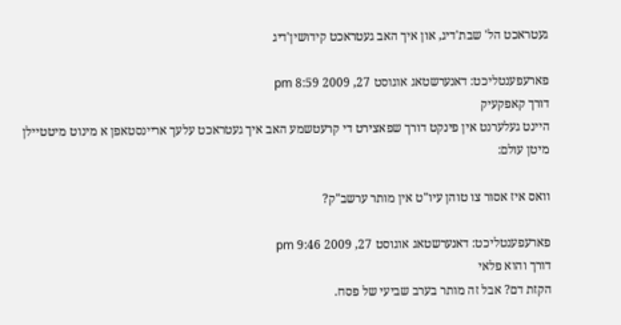געטראכט הל' שבת'דיג, און איך האב געטראכט קידושין'דיג

פארעפענטליכט: דאנערשטאג אוגוסט 27, 2009 8:59 pm
דורך קאפקעיק
היינט געלערנט אין פינקט דורך שפאצירט די קרעטשמע האב איך געטראכט עלעך אריינסטאפן א מינוט מיטטיילן מיטן עולם:

וואס איז אסור צו טוהן עיו"ט אין מותר ערשב"ק?

פארעפענטליכט: דאנערשטאג אוגוסט 27, 2009 9:46 pm
דורך והוא פלאי
הקזת דם? אבל זה מותר בערב שביעי של פסח.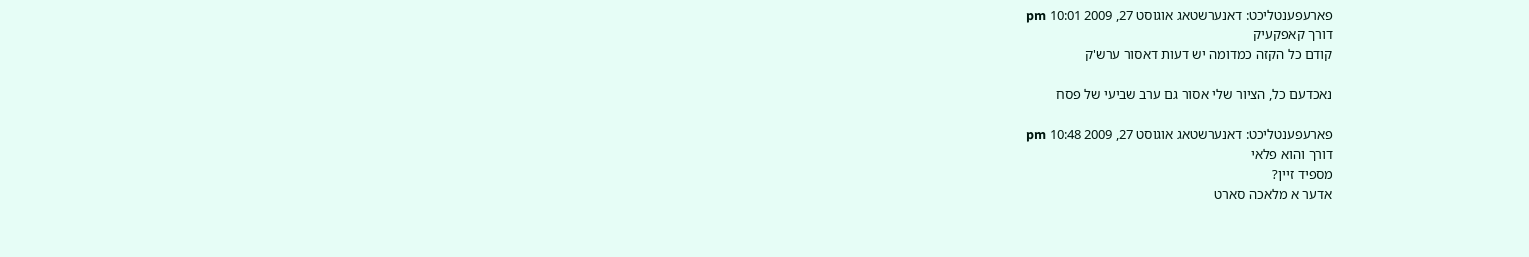פארעפענטליכט: דאנערשטאג אוגוסט 27, 2009 10:01 pm
דורך קאפקעיק
קודם כל הקזה כמדומה יש דעות דאסור ערש'ק

נאכדעם כל, הציור שלי אסור גם ערב שביעי של פסח

פארעפענטליכט: דאנערשטאג אוגוסט 27, 2009 10:48 pm
דורך והוא פלאי
מספיד זיין?
אדער א מלאכה סארט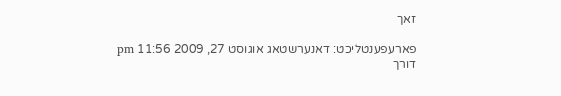זאך

פארעפענטליכט: דאנערשטאג אוגוסט 27, 2009 11:56 pm
דורך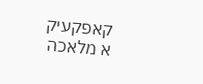קאפקעיק
א מלאכה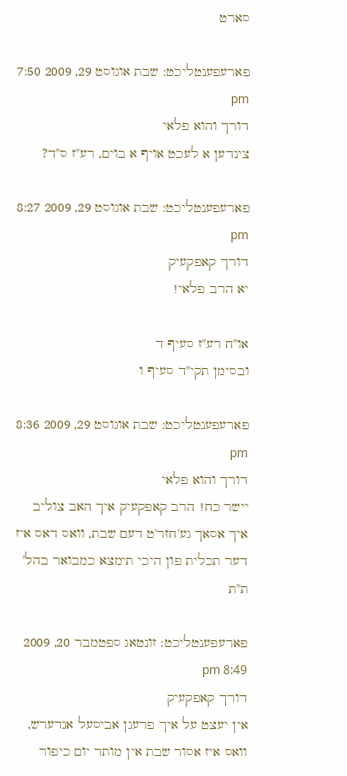סארט

פארעפענטליכט: שבת אוגוסט 29, 2009 7:50 pm
דורך והוא פלאי
צינדען א לעכט אויף א בוים, רע"ז ס"ד?

פארעפענטליכט: שבת אוגוסט 29, 2009 8:27 pm
דורך קאפקעיק
יא הרב פלאי!

או"ח רע"ז סעיף ד
ובסימן תקי"ד סעיף ו

פארעפענטליכט: שבת אוגוסט 29, 2009 8:36 pm
דורך והוא פלאי
יישר כח! הרב קאפקעיק איך האב צוליב איך אסאך גע'חזר'ט דעם שבת, וואס דאס איז דער תכלית פון היכי תימצא כמבואר בהל' ת"ת

פארעפענטליכט: זונטאג ספטמבר 20, 2009 8:49 pm
דורך קאפקעיק
אין יעצט על איך פרעגן אביסעל אנדערש, וואס איז אסור שבת אין מותר יום כיפור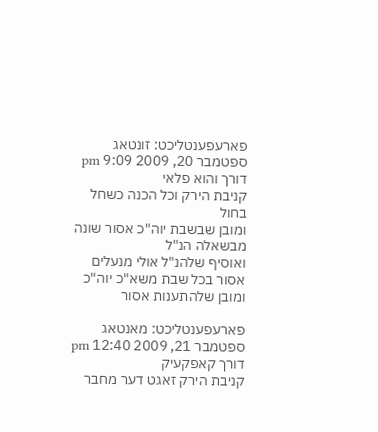פארעפענטליכט: זונטאג ספטמבר 20, 2009 9:09 pm
דורך והוא פלאי
קניבת הירק וכל הכנה כשחל בחול
ומובן שבשבת יוה"כ אסור שונה מבשאלה הנ"ל
ואוסיף שלהנ"ל אולי מנעלים אסור בכל שבת משא"כ יוה"כ
ומובן שלהתענות אסור

פארעפענטליכט: מאנטאג ספטמבר 21, 2009 12:40 pm
דורך קאפקעיק
קניבת הירק זאגט דער מחבר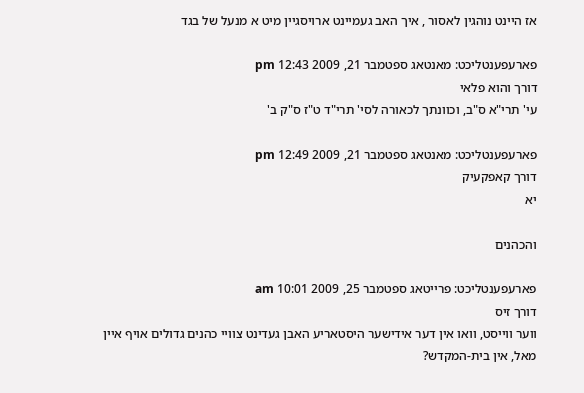אז היינט נוהגין לאסור , איך האב געמיינט ארויסגיין מיט א מנעל של בגד

פארעפענטליכט: מאנטאג ספטמבר 21, 2009 12:43 pm
דורך והוא פלאי
עי' תרי"א ס"ב, וכוונתך לכאורה לסי' תרי"ד ט"ז ס"ק ב'

פארעפענטליכט: מאנטאג ספטמבר 21, 2009 12:49 pm
דורך קאפקעיק
יא

והכהנים

פארעפענטליכט: פרייטאג ספטמבר 25, 2009 10:01 am
דורך זיס
ווער ווייסט, וואו אין דער אידישער היסטאריע האבן געדינט צוויי כהנים גדולים אויף איין מאל, אין בית-המקדש?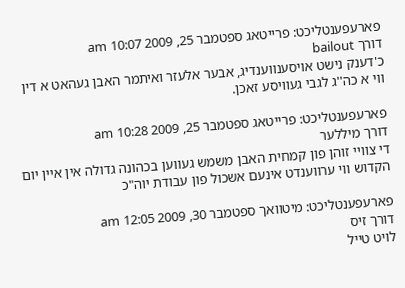פארעפענטליכט: פרייטאג ספטמבר 25, 2009 10:07 am
דורך bailout
כ'דענק נישט אויסענווענדיג, אבער אלעזר ואיתמר האבן געהאט א דין ווי א כה''ג לגבי געוויסע זאכן.

פארעפענטליכט: פרייטאג ספטמבר 25, 2009 10:28 am
דורך מיללער
די צוויי זוהן פון קמחית האבן משמש געווען בכהונה גדולה אין איין יום הקדוש ווי ערווענדט אינעם אשכול פון עבודת יוה"כ

פארעפענטליכט: מיטוואך ספטמבר 30, 2009 12:05 am
דורך זיס
לויט טייל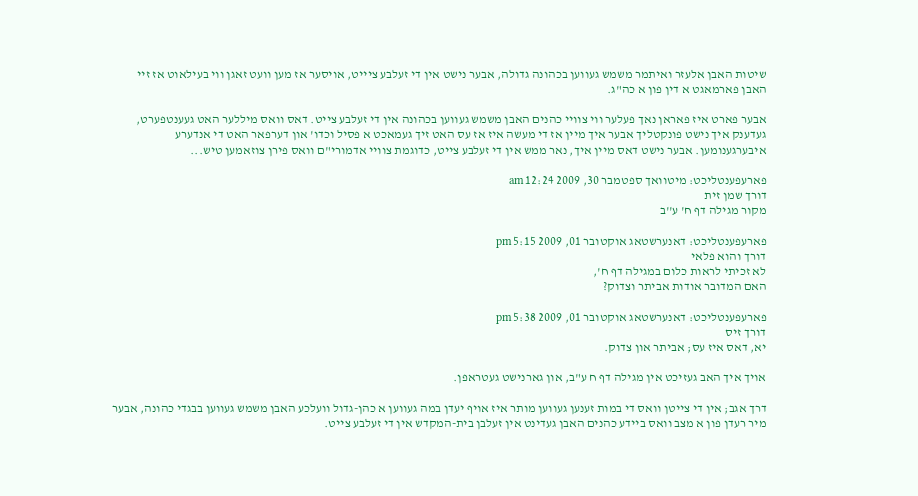שיטות האבן אלעזר ואיתמר משמש געווען בכהונה גדולה, אבער נישט אין די זעלבע ציייט, אויסער אז מען וועט זאגן ווי בעילאוט אז זיי האבן פארמאגט א דין פון א כה"ג.

אבער פארט איז פאראן נאך פעלער ווי צוויי כהנים האבן משמש געווען בכהונה אין די זעלבע צייט. דאס וואס מיללער האט געענטפערט, געדענק איך נישט פונקטליך אבער איך מיין אז די מעשה איז אז עס האט זיך געמאכט א פסיל וכדו' און דערפאר האט די אנדערע איבערגענומען. אבער נישט דאס מיין איך, נאר ממש אין די זעלבע צייט, כדוגמת צוויי אדמורי"ם וואס פירן צוזאמען טיש...

פארעפענטליכט: מיטוואך ספטמבר 30, 2009 12:24 am
דורך שמן זית
מקור מגילה דף ח' ע''ב

פארעפענטליכט: דאנערשטאג אוקטובר 01, 2009 5:15 pm
דורך והוא פלאי
לא זכיתי לראות כלום במגילה דף ח',
האם המדובר אודות אביתר וצדוק?

פארעפענטליכט: דאנערשטאג אוקטובר 01, 2009 5:38 pm
דורך זיס
יא, דאס איז עס; אביתר און צדוק.

אויך איך האב געזיכט אין מגילה דף ח ע"ב, און גארנישט געטראפן.

דרך אגב; אין די צייטן וואס די במות זענען געווען מותר איז אויף יעדן במה געווען א כהן-גדול וועלכע האבן משמש געווען בבגדי כהונה, אבער מיר רעדן פון א מצב וואס ביידע כהנים האבן געדינט אין זעלבן בית-המקדש אין די זעלבע צייט.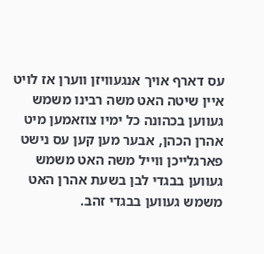עס דארף אויך אנגעוויזן ווערן אז לויט איין שיטה האט משה רבינו משמש געווען בכהונה כל ימיו צוזאמען מיט אהרן הכהן, אבער מען קען עס נישט פארגלייכן ווייל משה האט משמש געווען בבגדי לבן בשעת אהרן האט משמש געווען בבגדי זהב.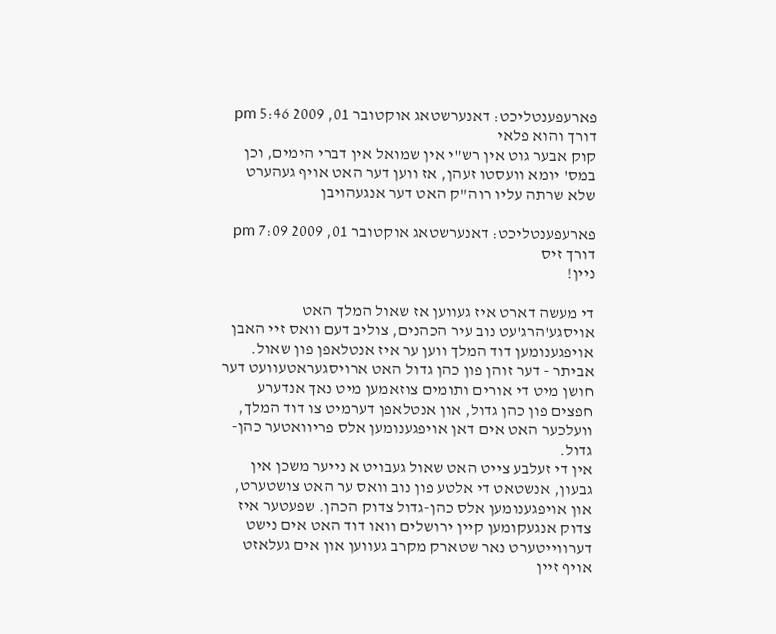פארעפענטליכט: דאנערשטאג אוקטובר 01, 2009 5:46 pm
דורך והוא פלאי
קוק אבער גוט אין רש"י אין שמואל אין דברי הימים, וכן במס' יומא וועסטו זעהן, אז ווען דער האט אויף געהערט שלא שרתה עליו רוה"ק האט דער אנגעהויבן

פארעפענטליכט: דאנערשטאג אוקטובר 01, 2009 7:09 pm
דורך זיס
ניין!

די מעשה דארט איז געווען אז שאול המלך האט אויסגע'הרג'עט נוב עיר הכהנים, צוליב דעם וואס זיי האבן אויפגענומען דוד המלך ווען ער איז אנטלאפן פון שאול. אביתר - דער זוהן פון כהן גדול האט ארויסגעראטעוועט דער חושן מיט די אורים ותומים צוזאמען מיט נאך אנדערע חפצים פון כהן גדול, און אנטלאפן דערמיט צו דוד המלך, וועלכער האט אים דאן אויפגענומען אלס פריוואטער כהן-גדול.
אין די זעלבע צייט האט שאול געבויט א נייער משכן אין גבעון, אנשטאט די אלטע פון נוב וואס ער האט צושטערט, און אויפגענומען אלס כהן-גדול צדוק הכהן. שפעטער איז צדוק אנגעקומען קיין ירושלים וואו דוד האט אים נישט דערווייטערט נאר שטארק מקרב געווען און אים געלאזט אויף זיין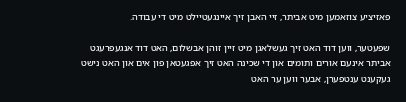פאזיציע צוזאמען מיט אביתר, זיי האבן זיך איינגעטיילט מיט די עבודה.

שפעטער, ווען דוד האט זיך געשלאגן מיט זיין זוהן אבשלום, האט דוד אנגעפרעגט אביתר אינעם אורים ותומים און די שכינה האט זיך אפגעטאן פון אים און האט נישט געקענט ענטפערן, אבער ווען ער האט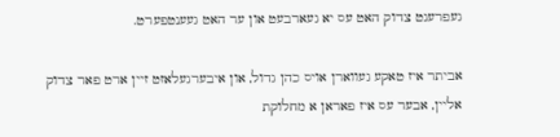געפרעגט צדוק האט עס יא געארבעט און ער האט געענטפערט.

אביתר איז טאקע געווארן אויס כהן גדול, און איבערגעלאזט זיין ארט פאר צדוק אליין, אבער עס איז פאראן א מחלוקת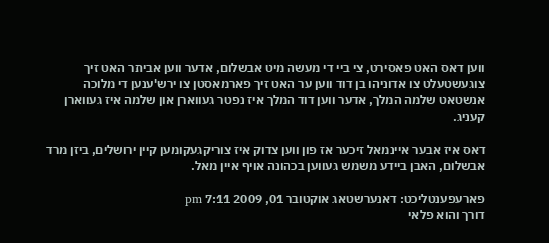ווען דאס האט פאסירט, צי ביי די מעשה מיט אבשלום, אדער ווען אביתר האט זיך צוגעשטעלט צו אדוניהו בן דוד ווען ער האט זיך פארמאסטן צו ירש'ענען די מלוכה אנשטאט שלמה המלך, אדער ווען דוד המלך איז נפטר געווארן און שלמה איז געווארן קעניג.

דאס איז אבער איינמאל זיכער אז פון ווען צדוק איז צוריקגעקומען קיין ירושלים, ביזן מרד אבשלום, האבן ביידע משמש געווען בכהונה אויף איין מאל.

פארעפענטליכט: דאנערשטאג אוקטובר 01, 2009 7:11 pm
דורך והוא פלאי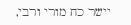יישר כח מורי ורבי,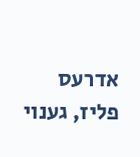אדרעס פליז, גענוי